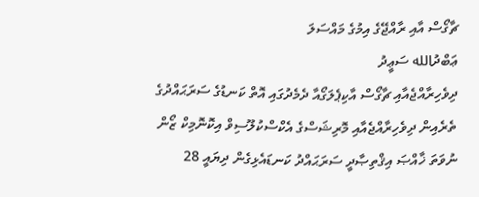ޗާގޯސް އާއި ރާއްޖޭގެ އިމުގެ މައްސަލަ
ޢަބްދުالله ސަޢީދު
ދިވެހިރާއްޖެއާއި ޗާގޯސް އާކިޕެލަގޯއާ ދެމެދުގައި އޮތް ކަނޑުގެ ސަރަޙައްދުގެ ތެރެއިން ދިވެހިރާއްޖެއާއި މޮރިޝަސްގެ އެކްސްކުލޫސިވް އިކޮނޮމިކް ޒޯން ނުވަތަ ޚާއްޞަ އިޤްތިޞާދީ ސަރަޙައްދު ކަނޑައެޅިގެން ދިޔައީ 28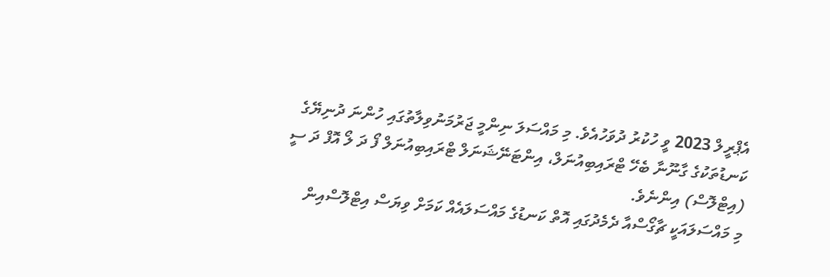އެޕްރީލް 2023 ވީ ހުކުރު ދުވަހުއެވެ. މި މައްސަލަ ނިންމީ ޖަރުމަނުވިލާތުގައި ހުންނަ ދުނިޔޭގެ ކަނޑުތަކުގެ ގާނޫނާ ބެހޭ ޓްރައިބިއުނަލް، އިންޓަނޭޝަނަލް ޓްރައިބިއުނަލް ފޯ ދަ ލޯ އޮފް ދަ ސީ (އިޓްލޮސް) އިންނެވެ.
މި މައްސަލައަކީ ޗާގޯސްއާ ދެމެދުގައި އޮތް ކަނޑުގެ މައްސަލައެއް ކަމަށް ވިޔަސް އިޓްލޮސްއިން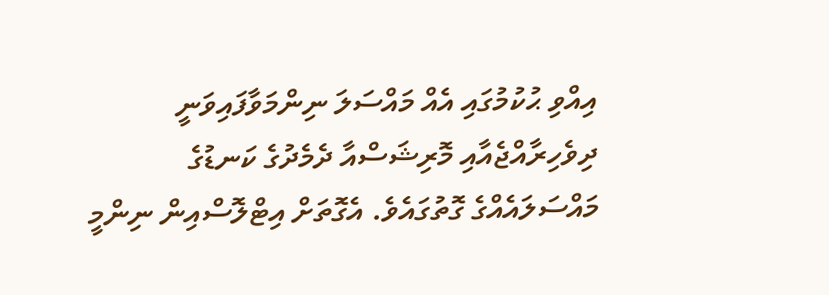އިއްވި ޙުކުމުގައި އެއް މައްސަލަ ނިންމަވާފައިވަނީ ދިވެހިރާއްޖެއާއި މޮރިޝަސްއާ ދެމެދުގެ ކަނޑުގެ މައްސަލައެއްގެ ގޮތުގައެވެ. އެގޮތަށް އިޓްލޮސްއިން ނިންމީ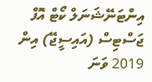އިންޓަނޭޝަނަލް ކޯޓް އޮފް ޖަސްޓިސް (އައިސީޖޭ) އިން 2019 ވަނަ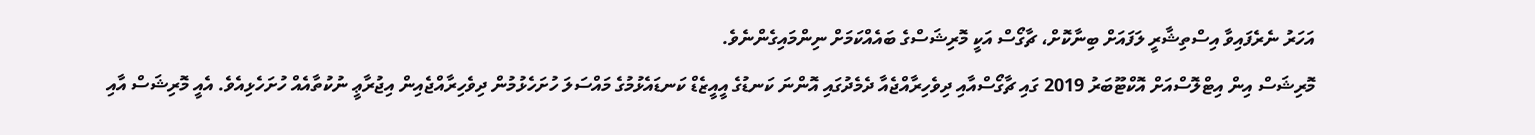އަހަރު ނެރެފައިވާ އިސްތިޝާރީ ލަފައަށް ބިނާކޮށް، ޗާގޯސް އަކީ މޮރިޝަސްގެ ބައެއްކަމަށް ނިންމައިގެންނެވެ.
މޮރިޝަސް އިން އިޓްލޮސްއަށް އޮކްޓޫބަރު 2019 ގައި ޗާގޯސްއާއި ދިވެހިރާއްޖެއާ ދެމެދުގައި އޮންނަ ކަނޑުގެ އީއީޒެޑް ކަނޑައެޅުމުގެ މައްސަލަ ހުށަހެޅުމުން ދިވެހިރާއްޖެއިން އިޖުރާޢީ ނުކުތާއެއް ހުށަހެޅިއެވެ. އެއީ މޮރިޝަސް އާއި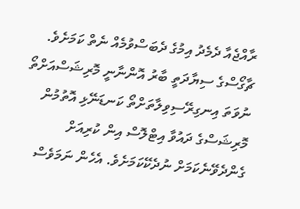ރާއްޖެއާ ދެމެދު އިމުގެ ދެބަސްވުމެއް ނެތް ކަމަށެވެ. ޗާގޯސްގެ ސިޔާދަތީ ބާރު އޮންނާނީ މޮރިޝަސްއަށްތޯ ނުވަތަ އިނގިރޭސިވިލާތަށްތޯ ކަނޑަނޭޅި އޮތުމުން މޮރިޝަސްގެ ދައުވާ އިޓްލޮސް އިން ކުރިއަށް ގެންދެވޭނެކަމަށް ނުދެކޭކަމަށެވެ. އެހެން ނަމަވެސް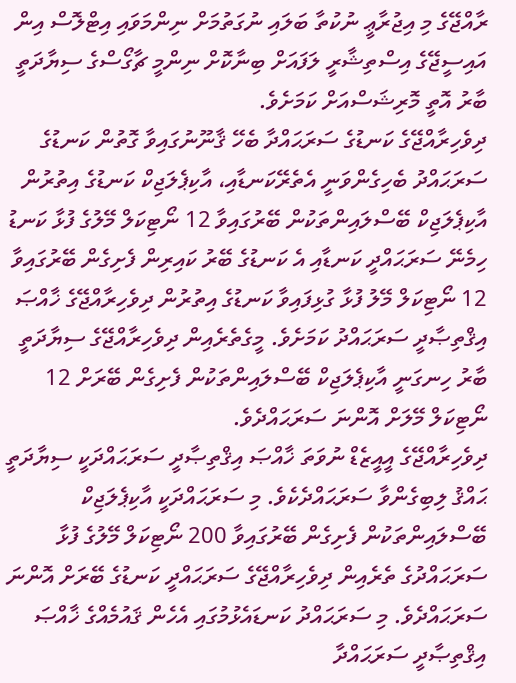ރާއްޖޭގެ މި އިޖުރާޢީ ނުކުތާ ބަލައި ނުގަތުމަށް ނިންމަވައި އިޓްލޮސް އިން އައިސީޖޭގެ އިސްތިޝާރީ ލަފައަށް ބިނާކޮށް ނިންމީ ޗާގޯސްގެ ސިޔާދަތީ ބާރު އޮތީ މޮރިޝަސްއަށް ކަމަށެވެ.
ދިވެހިރާއްޖޭގެ ކަނޑުގެ ސަރަޙައްދާ ބެހޭ ޤާނޫނުގައިވާ ގޮތުން ކަނޑުގެ ސަރަޙައްދު ބެހިގެންވަނީ އެތެރޭކަނޑާއި، އާކިޕެލަޖިކް ކަނޑުގެ އިތުރުން އާކިޕެލަޖިކް ބޭސްލައިންތަކުން ބޭރުގައިވާ 12 ނޯޓިކަލް މޭލުގެ ފުޅާ ކަނޑު ހިމެނޭ ސަރަޙައްދީ ކަނޑާއި އެ ކަނޑުގެ ބޭރު ކައިރިން ފެށިގެން ބޭރުގައިވާ 12 ނޯޓިކަލް މޭލު ފުޅާ ގުޅިފައިވާ ކަނޑުގެ އިތުރުން ދިވެހިރާއްޖޭގެ ޚާއްޞަ އިޤްތިޞާދީ ސަރަޙައްދު ކަމަށެވެ. މީގެތެރެއިން ދިވެހިރާއްޖޭގެ ސިޔާދަތީ ބާރު ހިނގަނީ އާކިޕެލަޖިކް ބޭސްލައިންތަކުން ފެށިގެން ބޭރަށް 12 ނޯޓިކަލް މޭލަށް އޮންނަ ސަރަޙައްދެވެ.
ދިވެހިރާއްޖޭގެ އީއީޒެޑް ނުވަތަ ޚާއްޞަ އިޤްތިޞާދީ ސަރަޙައްދަކީ ސިޔާދަތީ ޙައްޤު ލިބިގެންވާ ސަރަޙައްދެކެވެ. މި ސަރަޙައްދަކީ އާކިޕެލަޖިކް ބޭސްލައިންތަކުން ފެށިގެން ބޭރުގައިވާ 200 ނޯޓިކަލް މޭލުގެ ފުޅާ ސަރަޙައްދުގެ ތެރެއިން ދިވެހިރާއްޖޭގެ ސަރަޙައްދީ ކަނޑުގެ ބޭރަށް އޮންނަ ސަރަޙައްދެވެ. މި ސަރަޙައްދު ކަނޑައެޅުމުގައި އެހެން ޤައުމެއްގެ ޚާއްޞަ އިޤްތިޞާދީ ސަރަޙައްދާ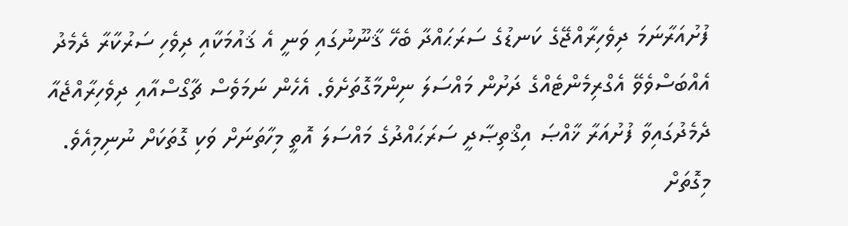ފުށުއަރާނަމަ ދިވެހިރާއްޖޭގެ ކަނޑުގެ ސަރަޙައްދާ ބެހޭ ޤާނޫނުގައި ވަނީ އެ ޤައުމަކާއި ދިވެހި ސަރުކާރާ ދެމެދު އެއްބަސްވެވޭ އެގްރިމެންޓެއްގެ ދަށުން މައްސަލަ ނިންމާގޮތަށެވެ. އެހެން ނަމަވެސް ޗާގޯސްއާއި ދިވެހިރާއްޖެއާ ދެމެދުގައިވާ ފުށުއަރާ ޚާއްޞަ އިޤްތިޞާދީ ސަރަޙައްދުގެ މައްސަލަ އޮތީ މިހާތަނަށް ވަކި ގޮތަކަށް ނުނިމިއެވެ. މިގޮތަށް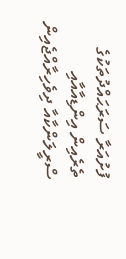ފުށުއަރާ ސަރަޙައްދުތަކުގެ ތެރެއިން އިންޑިއާއާއި ސްރީލަންކާއާ ދިވެހިރާއްޖެއިން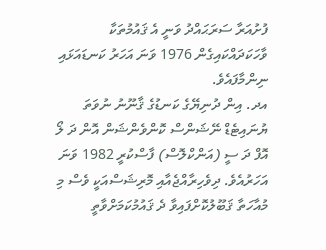ފުށުއަރާ ސަރަޙައްދު ވަނީ އެ ޤައުމުތަކާ ވާހަކަދައްކައިގެން 1976 ވަނަ އަހަރު ކަނޑައަޅައި ނިންމާފައެވެ.
އދ. އިން ދުނިޔޭގެ ކަނޑުގެ ޤާނޫނު ނުވަތަ ޔުނައިޓެޑް ނޭޝަންސް ކޮންވެންޝަން އޮން ދަ ލޯ އޮފް ދަ ސީ (އަންކްލޮސް) ފާސްކުރީ 1982 ވަނަ އަހަރުއެވެ. ދިވެހިރާއްޖެއާއި މޮރިޝަސްއަކީ ވެސް މި މުއާހަތާ ޤަބޫލުކޮށްފައިވާ ދެ ޤައުމުކަމަށްވާތީ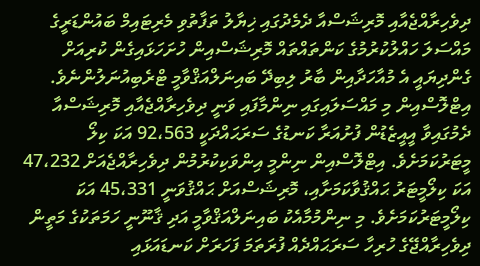ދިވެހިރާއްޖެއާއި މޮރިޝަސްއާ ދެމެދުގައި ޚިޔާލު ތަފާތުވި މެރިޓައިމް ބައުންޑަރީގެ މައްސަލަ ހައްލުކުރުމުގެ ކަންތައްތައް މޮރިޝަސްއިން ހުށަހަޅައިގެން ކުރިއަށް ގެންދިޔައީ އެ މުއާހަދާއިން ބާރު ލިބިދޭ ބައިނަލްއަޤްވާމީ ޓްރެބިއުނަލުންނެވެ. އިޓްލޮސްއިން މި މައްސަލައިގައި ނިންމާފައި ވަނީ ދިވެހިރާއްޖެއާއި މޮރިޝަސްއާ ދެމުގައިވާ އީއީޒެޑުން ފުށުއަރާ ކަނޑުގެ ސަރަޙައްދަކީ 92،563 އަކަ ކިލޯ މީޓަރުކަމަށެވެ. އިޓްލޮސްއިން ނިންމީ އިންވަކިކުރުމުން ދިވެހިރާއްޖެއަށް 47،232 އަކަ ކިލޯމީޓަރު ޙައްޤުވާކަމަށާއި، މޮރިޝަސްއަށް ޙައްޤުވަނީ 45،331 އަކަ ކިލޯމީޓަރުކަމަށެވެ. މި ނިންމުމާއެކު ބައިނަލްއަޤްވާމީ އަދި ޤާނޫނީ ހަމަތަކުގެ މަތީން ދިވެހިރާއްޖޭގެ ހުރިހާ ސަރަޙައްދެއް ފުރަތަމަ ފަހަރަށް ކަނޑައަޅައި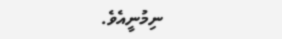ނިމުނީއެވެ.